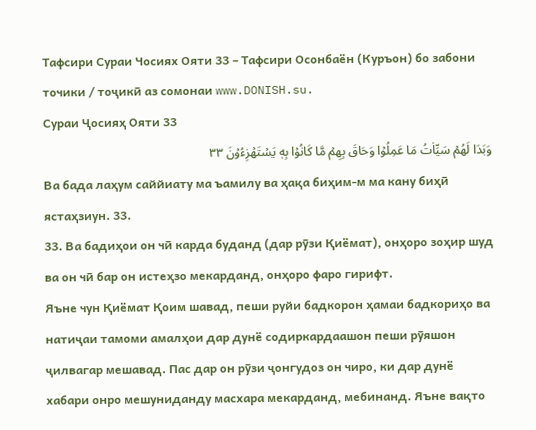Тафсири Сураи Чосиях Ояти 33 – Тафсири Осонбаён (Куръон) бо забони точики / тоҷикӣ аз сомонаи www.DONISH.su.
Сураи Ҷосияҳ Ояти 33
وَبَدَا لَهُمۡ سَيِّاٰتُ مَا عَمِلُوۡا وَحَاقَ بِهِمۡ مَّا كَانُوۡا بِهٖ يَسۡتَهۡزِءُوۡنَ ٣٣
Ва бада лаҳум саййиату ма ъамилу ва ҳақа биҳим-м ма кану биҳӣ ястаҳзиун. 33.
33. Ва бадиҳои он чӣ карда буданд (дар рӯзи Қиёмат), онҳоро зоҳир шуд ва он чӣ бар он истеҳзо мекарданд, онҳоро фаро гирифт.
Яъне чун Қиёмат Қоим шавад, пеши руйи бадкорон ҳамаи бадкориҳо ва натиҷаи тамоми амалҳои дар дунё содиркардаашон пеши рӯяшон ҷилвагар мешавад. Пас дар он рӯзи ҷонгудоз он чиро, ки дар дунё хабари онро мешуниданду масхара мекарданд, мебинанд. Яъне вақто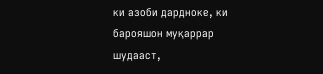ки азоби дардноке, ки барояшон муқаррар шудааст,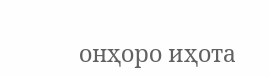онҳоро иҳота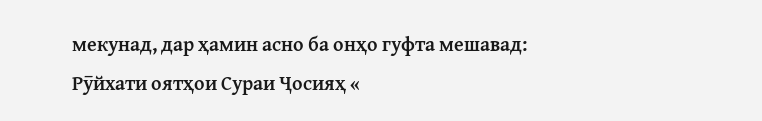мекунад, дар ҳамин асно ба онҳо гуфта мешавад:
Рӯйхати оятҳои Сураи Ҷосияҳ «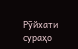Рӯйхати сураҳо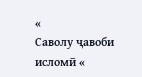«
Саволу ҷавоби исломӣ «